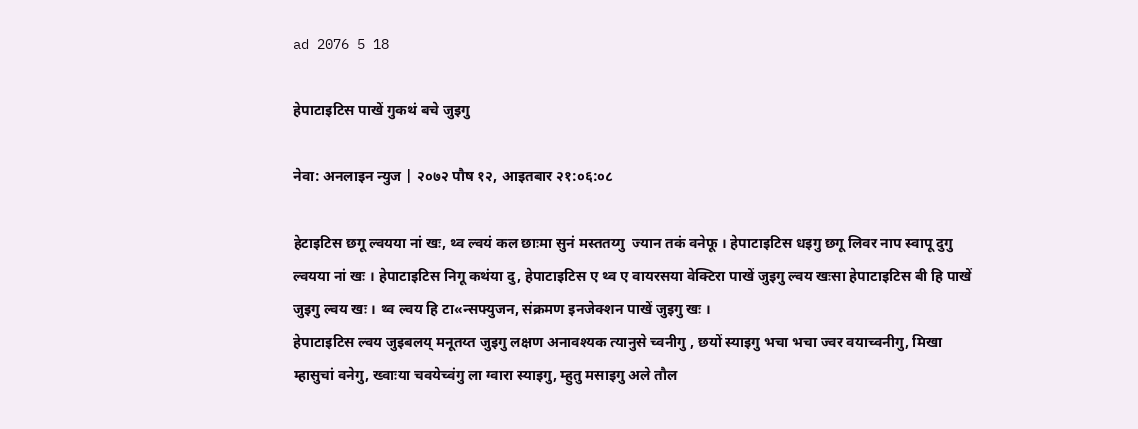ad 2076 5 18

हेपाटाइटिस पाखें गुकथं बचे जुइगु

नेवा: अनलाइन न्युज | २०७२ पौष १२, आइतबार २१:०६:०८

हेटाइटिस छगू ल्वयया नां खः, थ्व ल्वयं कल छाःमा सुनं मस्ततय्गु  ज्यान तकं वनेफू । हेपाटाइटिस धइगु छगू लिवर नाप स्वापू दुगु ल्वयया नां खः । हेपाटाइटिस निगू कथंया दु, हेपाटाइटिस ए थ्व ए वायरसया वेक्टिरा पाखें जुइगु ल्वय खःसा हेपाटाइटिस बी हि पाखें जुइगु ल्वय खः । थ्व ल्वय हि टा«न्सफ्युजन, संक्रमण इनजेक्शन पाखें जुइगु खः ।
हेपाटाइटिस ल्वय जुइबलय् मनूतय्त जुइगु लक्षण अनावश्यक त्यानुसे च्वनीगु , छयों स्याइगु भचा भचा ज्वर वयाच्वनीगु, मिखा म्हासुचां वनेगु, ख्वाःया चवयेच्वंगु ला ग्वारा स्याइगु, म्हुतु मसाइगु अले तौल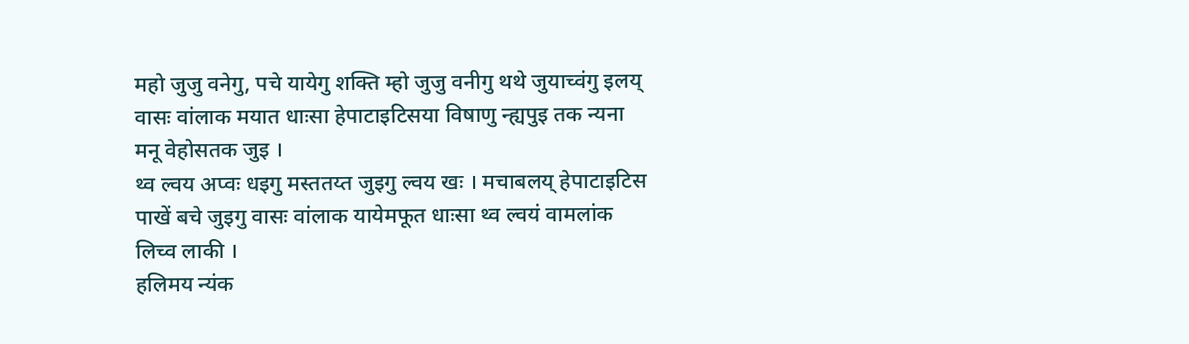महो जुजु वनेगु, पचे यायेगु शक्ति म्हो जुजु वनीगु थथे जुयाच्वंगु इलय् वासः वांलाक मयात धाःसा हेपाटाइटिसया विषाणु न्ह्यपुइ तक न्यना मनू वेहोसतक जुइ ।
थ्व ल्वय अप्वः धइगु मस्ततय्त जुइगु ल्वय खः । मचाबलय् हेपाटाइटिस पाखें बचे जुइगु वासः वांलाक यायेमफूत धाःसा थ्व ल्वयं वामलांक लिच्व लाकी ।
हलिमय न्यंक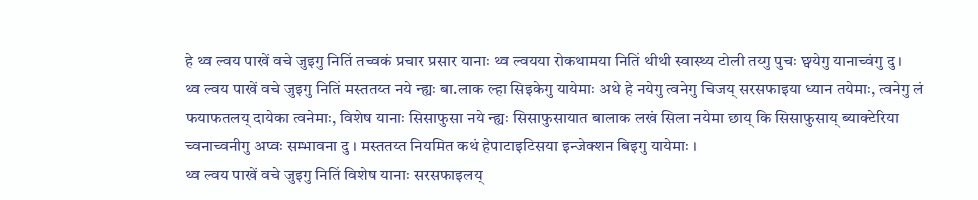हे थ्व ल्वय पाखें वचे जुइगु नितिं तच्वकं प्रचार प्रसार यानाः थ्व ल्वयया रोकथामया नितिं थीथी स्वास्थ्य टोली तय्गु पुचः छ्वयेगु यानाच्वंगु दु ।
थ्व ल्वय पाखें वचे जुइगु नितिं मस्ततय्त नये न्ह्यः बा.लाक ल्हा सिइकेगु यायेमाः अथे हे नयेगु त्वनेगु चिजय् सरसफाइया ध्यान तयेमाः, त्वनेगु लं फयाफतलय् दायेका त्वनेमाः, विशेष यानाः सिसाफुसा नये न्ह्यः सिसाफुसायात बालाक लखं सिला नयेमा छाय् कि सिसाफुसाय् ब्याक्टेरिया च्वनाच्वनीगु अप्वः सम्भावना दु । मस्ततय्त नियमित कथं हेपाटाइटिसया इन्जेक्शन बिइगु यायेमाः ।
थ्व ल्वय पाखें वचे जुइगु नितिं विशेष यानाः सरसफाइलय्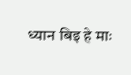ध्यान बिइ हे माः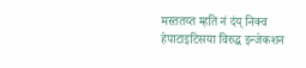मस्ततय्त म्हति नं दंय् निक्व हेपाटाइटिसया विरुद्ध इन्जेकशन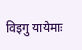विइगु यायेमाः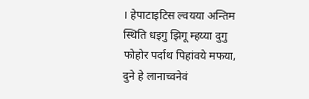। हेपाटाइटिस ल्वयया अन्तिम स्थिति धइगु झिगू म्हय्या दुगु फोहोर पर्दाथ पिहांवये मफया, दुने हे लानाच्वनेवं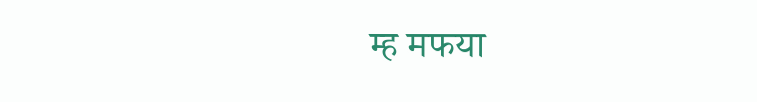म्ह मफया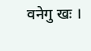वनेगु खः ।